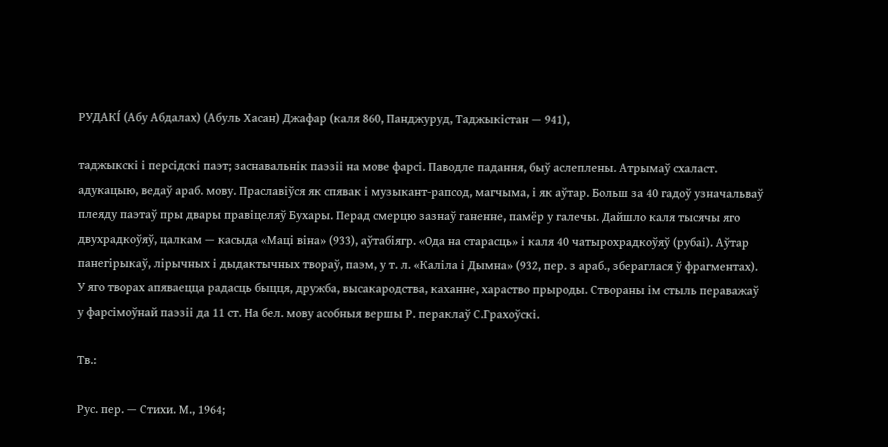РУДАКІ́ (Абу Абдалах) (Абуль Хасан) Джафар (каля 860, Панджуруд, Таджыкістан — 941),

таджыкскі і персідскі паэт; заснавальнік паэзіі на мове фарсі. Паводле падання, быў аслеплены. Атрымаў схаласт. адукацыю, ведаў араб. мову. Праславіўся як спявак і музыкант-рапсод, магчыма, і як аўтар. Больш за 40 гадоў узначальваў плеяду паэтаў пры двары правіцеляў Бухары. Перад смерцю зазнаў ганенне, памёр у галечы. Дайшло каля тысячы яго двухрадкоўяў, цалкам — касыда «Маці віна» (933), аўтабіягр. «Ода на старасць» і каля 40 чатырохрадкоўяў (рубаі). Аўтар панегірыкаў, лірычных і дыдактычных твораў, паэм, у т. л. «Каліла і Дымна» (932, пер. з араб., збераглася ў фрагментах). У яго творах апяваецца радасць быцця, дружба, высакародства, каханне, хараство прыроды. Створаны ім стыль пераважаў у фарсімоўнай паэзіі да 11 ст. На бел. мову асобныя вершы Р. пераклаў С.Грахоўскі.

Тв.:

Рус. пер. — Стихи. М., 1964;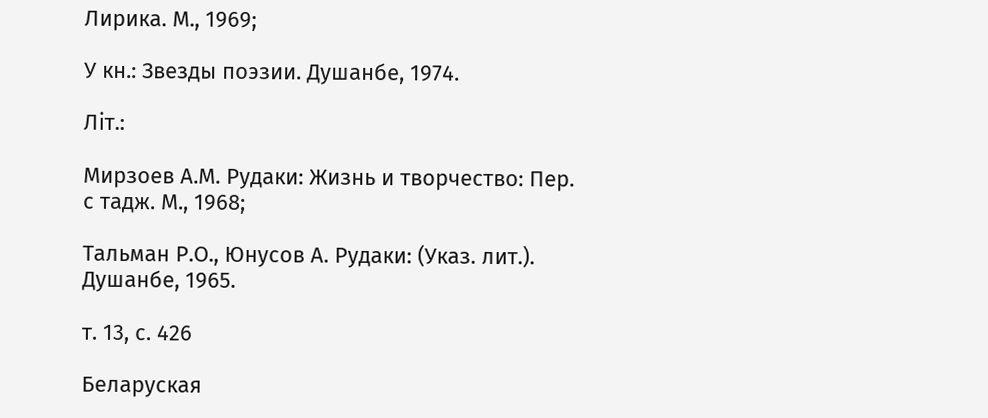Лирика. М., 1969;

У кн.: Звезды поэзии. Душанбе, 1974.

Літ.:

Мирзоев А.М. Рудаки: Жизнь и творчество: Пер. с тадж. М., 1968;

Тальман Р.О., Юнусов А. Рудаки: (Указ. лит.). Душанбе, 1965.

т. 13, с. 426

Беларуская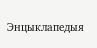Энцыклапедыя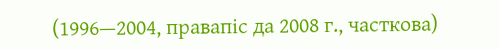(1996—2004, правапіс да 2008 г., часткова)